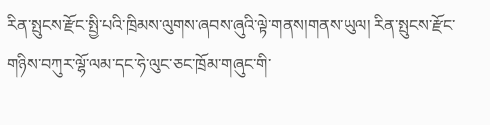རིན་སྤུངས་རྫོང་སྤྱི་པའི་ཁྲིམས་ལུགས་ཞབས་ཞུའི་ལྟེ་གནས།གནས་ཡུལ། རིན་སྤུངས་རྫོང་གཉིས་བཀུར་ལྷོ་ལམ་དང་ཧེ་ལུང་ཅང་ཁྲོམ་གཞུང་གི་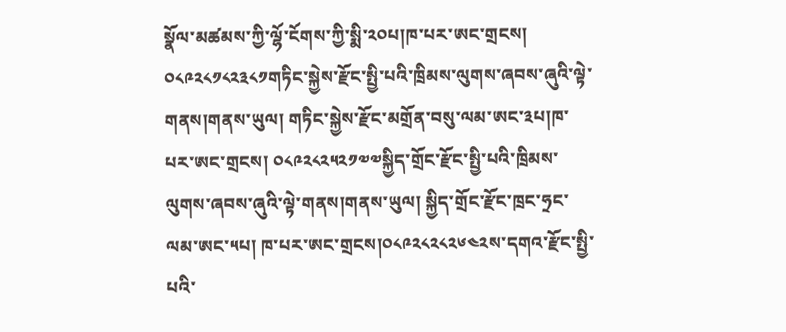སྣོལ་མཚམས་ཀྱི་ལྷོ་ངོགས་ཀྱི་སྨི་༢༠པ།ཁ་པར་ཨང་གྲངས། ༠༨༩༢༨༡༨༢༣༨༡གཏིང་སྐྱེས་རྫོང་སྤྱི་པའི་ཁྲིམས་ལུགས་ཞབས་ཞུའི་ལྟེ་གནས།གནས་ཡུལ། གཏིང་སྐྱེས་རྫོང་མགྲོན་བསུ་ལམ་ཨང་༣པ།ཁ་པར་ཨང་གྲངས། ༠༨༩༢༨༢༥༢༡༧༧སྐྱིད་གྲོང་རྫོང་སྤྱི་པའི་ཁྲིམས་ལུགས་ཞབས་ཞུའི་ལྟེ་གནས།གནས་ཡུལ། སྐྱིད་གྲོང་རྫོང་ཁྲང་ཧྲང་ལམ་ཨང་༥པ། ཁ་པར་ཨང་གྲངས།༠༨༩༢༨༢༨༢༦༤༢ས་དགའ་རྫོང་སྤྱི་པའི་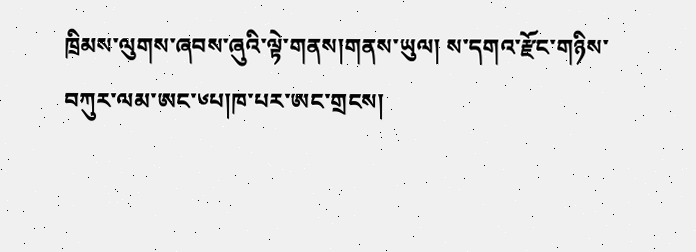ཁྲིམས་ལུགས་ཞབས་ཞུའི་ལྟེ་གནས།གནས་ཡུལ། ས་དགའ་རྫོང་གཉིས་བཀུར་ལམ་ཨང་༦པ།ཁ་པར་ཨང་གྲངས།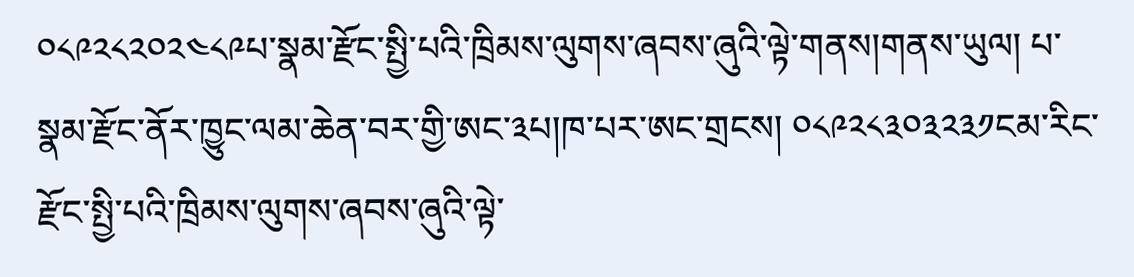༠༨༩༢༨༢༠༢༤༨༩པ་སྣམ་རྫོང་སྤྱི་པའི་ཁྲིམས་ལུགས་ཞབས་ཞུའི་ལྟེ་གནས།གནས་ཡུལ། པ་སྣམ་རྫོང་ནོར་ཁྱུང་ལམ་ཆེན་བར་གྱི་ཨང་༣པ།ཁ་པར་ཨང་གྲངས། ༠༨༩༢༨༣༠༣༢༣༡ངམ་རིང་རྫོང་སྤྱི་པའི་ཁྲིམས་ལུགས་ཞབས་ཞུའི་ལྟེ་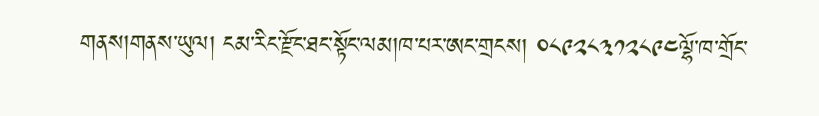གནས།གནས་ཡུལ། ངམ་རིང་རྫོང་ཐང་སྟོང་ལམ།ཁ་པར་ཨང་གྲངས། ༠༨༩༢༨༣༡༢༨༩༤ལྷོ་ཁ་གྲོང་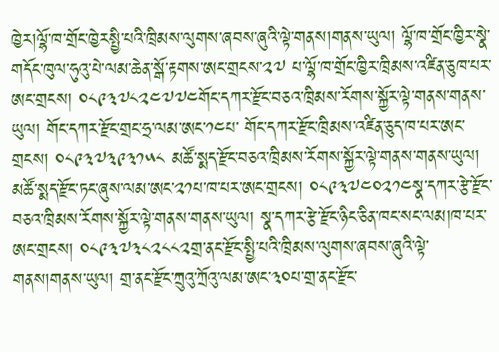ཁྱེར།ལྷོ་ཁ་གྲོང་ཁྱེརསྤྱི་པའི་ཁྲིམས་ལུགས་ཞབས་ཞུའི་ལྟེ་གནས།གནས་ཡུལ། ལྷོ་ཁ་གྲོང་ཁྱིར་སྣེ་གདོང་ཁུལ་ཧུའུ་པེ་ལམ་ཆེན་སྒོ་རྟགས་ཨང་གྲངས་༢༧ པ་ལྷོ་ཁ་གྲོང་ཁྱིར་ཁྲིམས་འཛིན་ཅུཁ་པར་ཨང་གྲངས། ༠༨༩༣༧༨༢༤༧༧༤གོང་དཀར་རྫོང་བཅའ་ཁྲིམས་རོགས་སྐྱོར་ལྟེ་གནས་གནས་ཡུལ། གོང་དཀར་རྫོང་གྲང་ཧྲ་ལམ་ཨང་༡༤པ་ གོང་དཀར་རྫོང་ཁྲིམས་འཛིན་ཅུད་ཁ་པར་ཨང་གྲངས། ༠༨༩༣༧༣༩༣༡༥༨ མཚོ་སྨད་རྫོང་བཅའ་ཁྲིམས་རོགས་སྐྱོར་ལྟེ་གནས་གནས་ཡུལ། མཚོ་སྨད་རྫོང་ཏང་ཞུས་ལམ་ཨང་༢༡པ་ཁ་པར་ཨང་གྲངས། ༠༨༩༣༧༤༠༢༡༤སྣ་དཀར་རྩེ་རྫོང་བཅའ་ཁྲིམས་རོགས་སྐྱོར་ལྟེ་གནས་གནས་ཡུལ། སྣ་དཀར་རྩེ་རྫོང་ཉིང་ཅིན་ཁང་སང་ལམ།ཁ་པར་ཨང་གྲངས། ༠༨༩༣༧༣༨༢༨༨༢གྲ་ནང་རྫོང་སྤྱི་པའི་ཁྲིམས་ལུགས་ཞབས་ཞུའི་ལྟེ་གནས།གནས་ཡུལ། གྲ་ནང་རྫོང་ཀྲུའུ་ཀྲོའུ་ལམ་ཨང་༣༠པ་གྲ་ནང་རྫོང་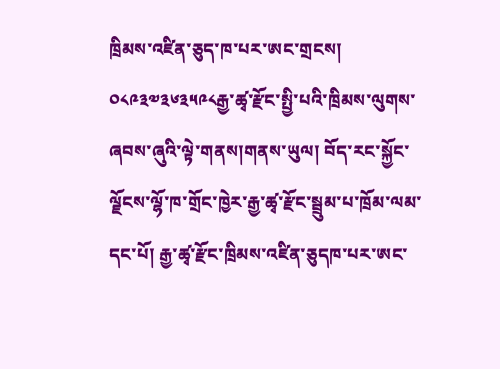ཁྲིམས་འཛིན་ཅུད་ཁ་པར་ཨང་གྲངས། ༠༨༩༣༧༣༦༣༥༩༨རྒྱ་ཚྭ་རྫོང་སྤྱི་པའི་ཁྲིམས་ལུགས་ཞབས་ཞུའི་ལྟེ་གནས།གནས་ཡུལ། བོད་རང་སྐྱོང་ལྗོངས་ལྷོ་ཁ་གྲོང་ཁྱེར་རྒྱ་ཚྭ་རྫོང་སྦྲུམ་པ་ཁྲོམ་ལམ་དང་པོ། རྒྱ་ཚྭ་རྫོང་ཁྲིམས་འཛིན་ཅུདཁ་པར་ཨང་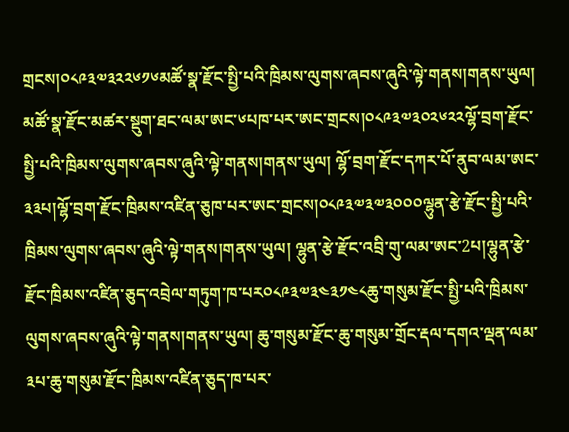གྲངས།༠༨༩༣༧༣༢༢༦༡༦མཚོ་སྣ་རྫོང་སྤྱི་པའི་ཁྲིམས་ལུགས་ཞབས་ཞུའི་ལྟེ་གནས།གནས་ཡུལ། མཚོ་སྣ་རྫོང་མཚར་སྡུག་ཐང་ལམ་ཨང་༦པཁ་པར་ཨང་གྲངས།༠༨༩༣༧༣༠༢༦༢༢ལྷོ་བྲག་རྫོང་སྤྱི་པའི་ཁྲིམས་ལུགས་ཞབས་ཞུའི་ལྟེ་གནས།གནས་ཡུལ། ལྷོ་བྲག་རྫོང་དཀར་པོ་ནུབ་ལམ་ཨང་༣༣པ།ལྷོ་བྲག་རྫོང་ཁྲིམས་འཛིན་ཅུཁ་པར་ཨང་གྲངས།༠༨༩༣༧༣༧༣༠༠༠ལྷུན་རྩེ་རྫོང་སྤྱི་པའི་ཁྲིམས་ལུགས་ཞབས་ཞུའི་ལྟེ་གནས།གནས་ཡུལ། ལྷུན་རྩེ་རྫོང་འབྲི་གུ་ལམ་ཨང་2པ།ལྷུན་རྩེ་རྫོང་ཁྲིམས་འཛིན་ཅུད་འབྲེལ་གཏུག་ཁ་པར༠༨༩༣༧༣༤༣༡༤༨ཆུ་གསུམ་རྫོང་སྤྱི་པའི་ཁྲིམས་ལུགས་ཞབས་ཞུའི་ལྟེ་གནས།གནས་ཡུལ། ཆུ་གསུམ་རྫོང་ཆུ་གསུམ་གྲོང་རྡལ་དགའ་ལྡན་ལམ་༣པ་ཆུ་གསུམ་རྫོང་ཁྲིམས་འཛིན་ཅུད་ཁ་པར་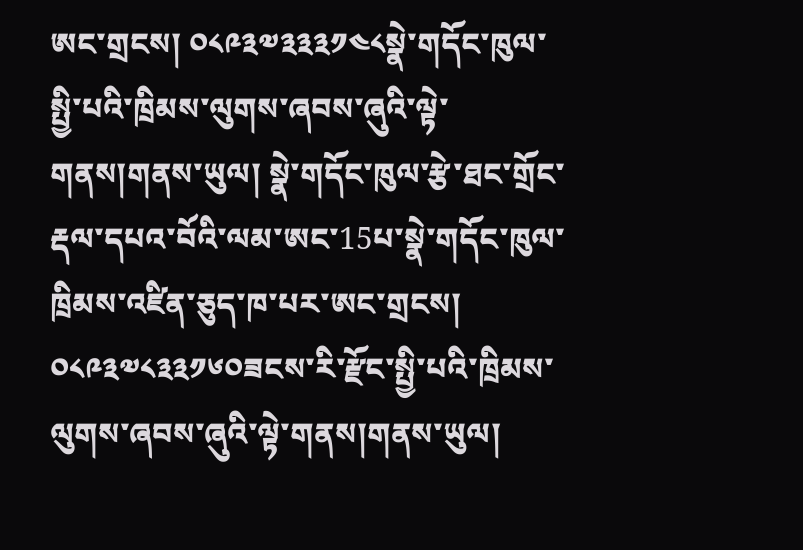ཨང་གྲངས། ༠༨༩༣༧༣༣༣༡༤༨སྣེ་གདོང་ཁུལ་སྤྱི་པའི་ཁྲིམས་ལུགས་ཞབས་ཞུའི་ལྟེ་གནས།གནས་ཡུལ། སྣེ་གདོང་ཁུལ་རྩེ་ཐང་གྲོང་རྡལ་དཔའ་བོའི་ལམ་ཨང་15པ་སྣེ་གདོང་ཁུལ་ཁྲིམས་འཛིན་ཅུད་ཁ་པར་ཨང་གྲངས། ༠༨༩༣༧༨༣༣༡༦༠ཟངས་རི་རྫོང་སྤྱི་པའི་ཁྲིམས་ལུགས་ཞབས་ཞུའི་ལྟེ་གནས།གནས་ཡུལ།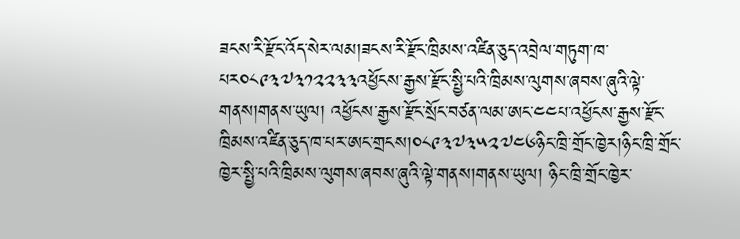ཟངས་རི་རྫོང་འོད་སེར་ལམ།ཟངས་རི་རྫོང་ཁྲིམས་འཛིན་ཅུད་འབྲེལ་གཏུག་ཁ་པར༠༨༩༣༧༣༡༢༢༣༣འཕྱོངས་རྒྱས་རྫོང་སྤྱི་པའི་ཁྲིམས་ལུགས་ཞབས་ཞུའི་ལྟེ་གནས།གནས་ཡུལ། འཕྱོངས་རྒྱས་རྫོང་སྲོང་བཙན་ལམ་ཨང་༤༤པ་འཕྱོངས་རྒྱས་རྫོང་ཁྲིམས་འཛིན་ཅུད་ཁ་པར་ཨང་གྲངས།༠༨༩༣༧༣༥༢༧༤༦ཉིང་ཁྲི་གྲོང་ཁྱེར།ཉིང་ཁྲི་གྲོང་ཁྱེར་སྤྱི་པའི་ཁྲིམས་ལུགས་ཞབས་ཞུའི་ལྟེ་གནས།གནས་ཡུལ། ཉིང་ཁྲི་གྲོང་ཁྱེར་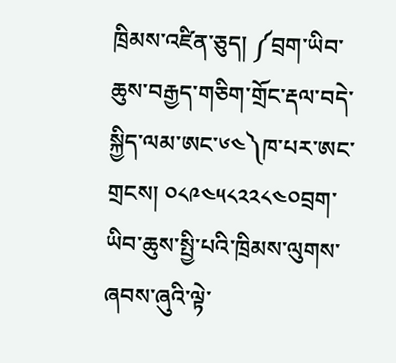ཁྲིམས་འཛིན་ཅུད། ༼བྲག་ཡིབ་ཆུས་བརྒྱད་གཅིག་གྲོང་རྡལ་བདེ་སྐྱིད་ལམ་ཨང་༦༤༽ཁ་པར་ཨང་གྲངས། ༠༨༩༤༥༨༢༢༨༤༠བྲག་ཡིབ་ཆུས་སྤྱི་པའི་ཁྲིམས་ལུགས་ཞབས་ཞུའི་ལྟེ་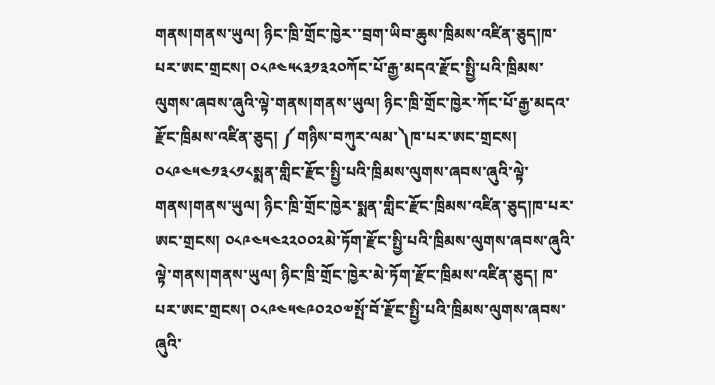གནས།གནས་ཡུལ། ཉིང་ཁྲི་གྲོང་ཁྱེར་་བྲག་ཡིབ་ཆུས་ཁྲིམས་འཛིན་ཅུད།ཁ་པར་ཨང་གྲངས། ༠༨༩༤༥༨༣༡༣༢༠ཀོང་པོ་རྒྱ་མདའ་རྫོང་སྤྱི་པའི་ཁྲིམས་ལུགས་ཞབས་ཞུའི་ལྟེ་གནས།གནས་ཡུལ། ཉིང་ཁྲི་གྲོང་ཁྱེར་ཀོང་པོ་རྒྱ་མདའ་རྫོང་ཁྲིམས་འཛིན་ཅུད། ༼གཉིས་བཀུར་ལམ་༽ཁ་པར་ཨང་གྲངས། ༠༨༩༤༥༤༡༣༨༡༨སྨན་གླིང་རྫོང་སྤྱི་པའི་ཁྲིམས་ལུགས་ཞབས་ཞུའི་ལྟེ་གནས།གནས་ཡུལ། ཉིང་ཁྲི་གྲོང་ཁྱེར་སྨན་གླིང་རྫོང་ཁྲིམས་འཛིན་ཅུད།ཁ་པར་ཨང་གྲངས། ༠༨༩༤༥༤༢༢༠༠༢མེ་ཏོག་རྫོང་སྤྱི་པའི་ཁྲིམས་ལུགས་ཞབས་ཞུའི་ལྟེ་གནས།གནས་ཡུལ། ཉིང་ཁྲི་གྲོང་ཁྱེར་མེ་ཏོག་རྫོང་ཁྲིམས་འཛིན་ཅུད། ཁ་པར་ཨང་གྲངས། ༠༨༩༤༥༤༩༠༢༠༧སྤོ་བོ་རྫོང་སྤྱི་པའི་ཁྲིམས་ལུགས་ཞབས་ཞུའི་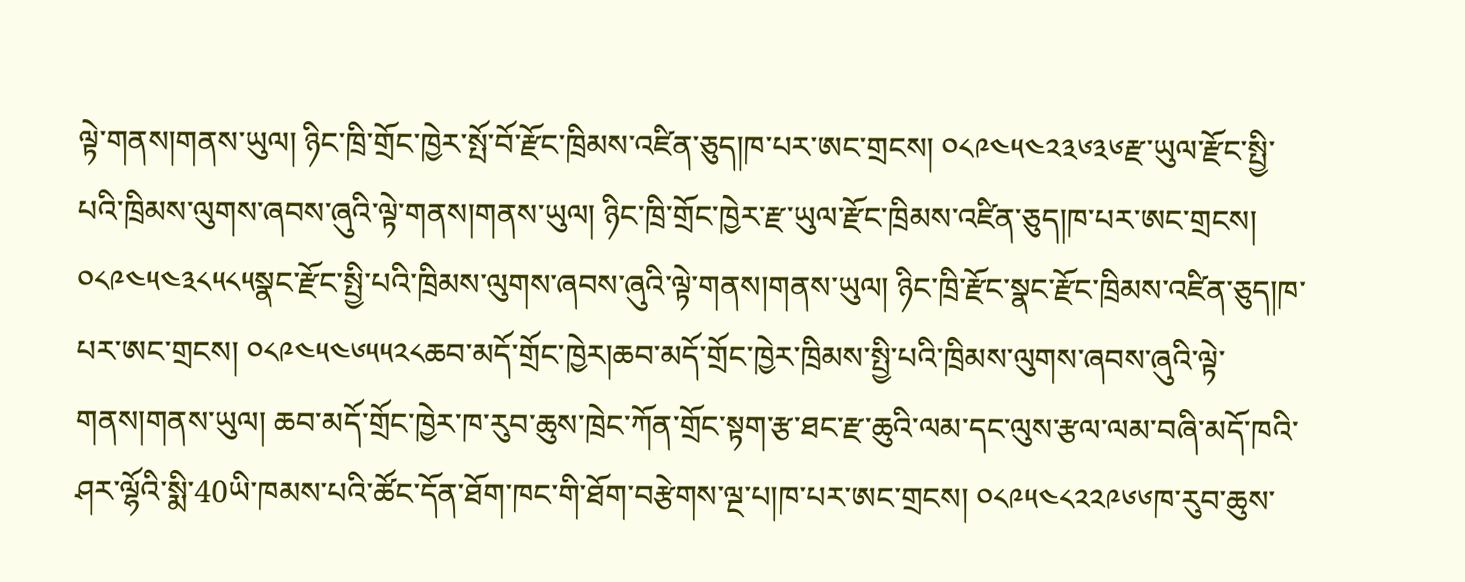ལྟེ་གནས།གནས་ཡུལ། ཉིང་ཁྲི་གྲོང་ཁྱེར་སྤོ་བོ་རྫོང་ཁྲིམས་འཛིན་ཅུད།ཁ་པར་ཨང་གྲངས། ༠༨༩༤༥༤༢༣༦༣༦རྫ་ཡུལ་རྫོང་སྤྱི་པའི་ཁྲིམས་ལུགས་ཞབས་ཞུའི་ལྟེ་གནས།གནས་ཡུལ། ཉིང་ཁྲི་གྲོང་ཁྱེར་རྫ་ཡུལ་རྫོང་ཁྲིམས་འཛིན་ཅུད།ཁ་པར་ཨང་གྲངས། ༠༨༩༤༥༤༣༨༥༨༥སྣང་རྫོང་སྤྱི་པའི་ཁྲིམས་ལུགས་ཞབས་ཞུའི་ལྟེ་གནས།གནས་ཡུལ། ཉིང་ཁྲི་རྫོང་སྣང་རྫོང་ཁྲིམས་འཛིན་ཅུད།ཁ་པར་ཨང་གྲངས། ༠༨༩༤༥༤༦༥༥༢༨ཆབ་མདོ་གྲོང་ཁྱེར།ཆབ་མདོ་གྲོང་ཁྱེར་ཁྲིམས་སྤྱི་པའི་ཁྲིམས་ལུགས་ཞབས་ཞུའི་ལྟེ་གནས།གནས་ཡུལ། ཆབ་མདོ་གྲོང་ཁྱེར་ཁ་རུབ་ཆུས་ཁྲེང་ཀོན་གྲོང་སྟག་རྩ་ཐང་རྫ་ཆུའི་ལམ་དང་ལུས་རྩལ་ལམ་བཞི་མདོ་ཁའི་ཤར་ལྷོའི་སྨི་40ཡི་ཁམས་པའི་ཚོང་དོན་ཐོག་ཁང་གི་ཐོག་བརྩེགས་ལྔ་པ།ཁ་པར་ཨང་གྲངས། ༠༨༩༥༤༨༢༢༩༦༦ཁ་རུབ་ཆུས་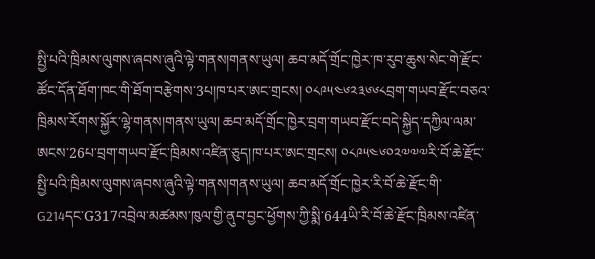སྤྱི་པའི་ཁྲིམས་ལུགས་ཞབས་ཞུའི་ལྟེ་གནས།གནས་ཡུལ། ཆབ་མདོ་གྲོང་ཁྱེར་ཁ་རུབ་ཆུས་སེང་གེ་རྫོང་ཚོང་དོན་ཐོག་ཁང་གི་ཐོག་བརྩེགས་3པ།ཁ་པར་ཨང་གྲངས། ༠༨༩༥༤༦༢༣༦༦༨བྲག་གཡབ་རྫོང་བཅའ་ཁྲིམས་རོགས་སྐྱོར་ལྷེ་གནས།གནས་ཡུལ། ཆབ་མདོ་གྲོང་ཁྱེར་བྲག་གཡབ་རྫོང་བདེ་སྐྱིད་དཀྱིལ་ལམ་ཨངས་26པ་བྲག་གཡབ་རྫོང་ཁྲིམས་འཛིན་ཅུད།ཁ་པར་ཨང་གྲངས། ༠༨༩༥༤༦༠༢༧༧༧རི་བོ་ཆེ་རྫོང་སྤྱི་པའི་ཁྲིམས་ལུགས་ཞབས་ཞུའི་ལྟེ་གནས།གནས་ཡུལ། ཆབ་མདོ་གྲོང་ཁྱེར་རི་བོ་ཆེ་རྫོང་གི་G214དང་G317འབྲེལ་མཚམས་ཁུལ་གྱི་ནུབ་བྱང་ཕྱོགས་ཀྱི་སྨི་644ཡི་རི་བོ་ཆེ་རྫོང་ཁྲིམས་འཛིན་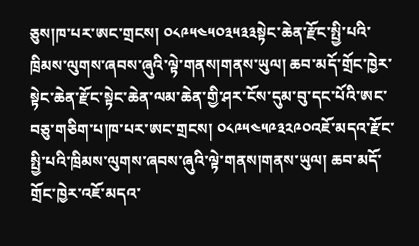ཅུས།ཁ་པར་ཨང་གྲངས། ༠༨༩༥༤༥༠༣༥༣༣སྟེང་ཆེན་རྫོང་སྤྱི་པའི་ཁྲིམས་ལུགས་ཞབས་ཞུའི་ལྟེ་གནས།གནས་ཡུལ། ཆབ་མདོ་གྲོང་ཁྱེར་སྟེང་ཆེན་རྫོང་སྟེང་ཆེན་ལམ་ཆེན་གྱི་ཤར་ངོས་དུམ་བུ་དང་པོའི་ཨང་བཅུ་གཅིག་པ།ཁ་པར་ཨང་གྲངས། ༠༨༩༥༤༥༩༣༢༩༠འཇོ་མདའ་རྫོང་སྤྱི་པའི་ཁྲིམས་ལུགས་ཞབས་ཞུའི་ལྟེ་གནས།གནས་ཡུལ། ཆབ་མདོ་གྲོང་ཁྱེར་འཇོ་མདའ་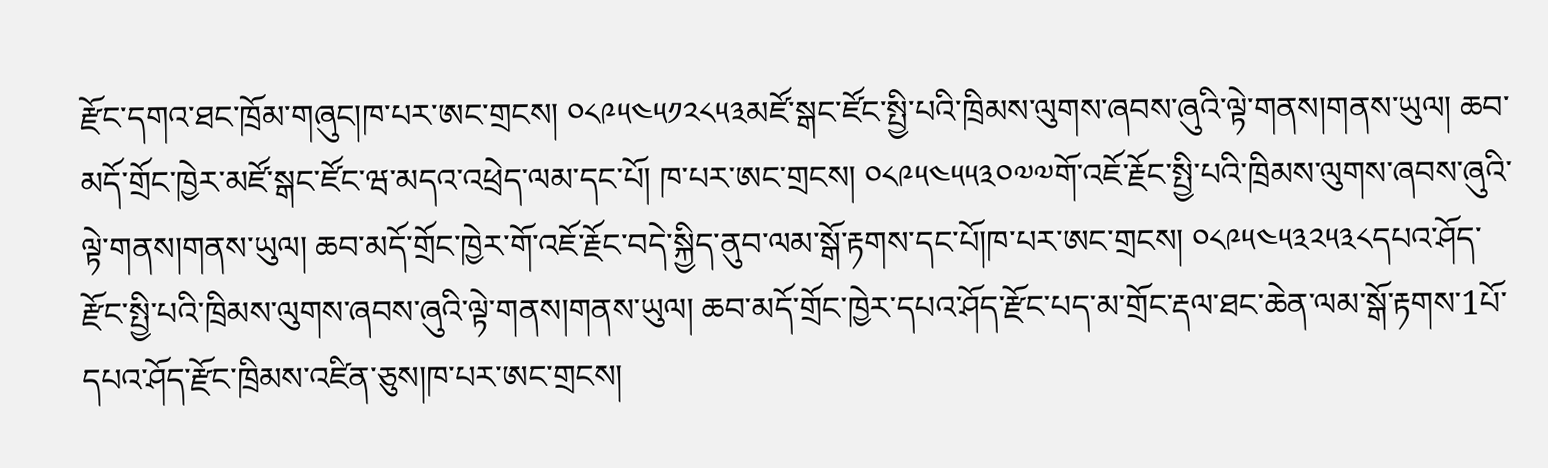རྫོང་དགའ་ཐང་ཁྲོམ་གཞུང།ཁ་པར་ཨང་གྲངས། ༠༨༩༥༤༥༡༢༨༥༣མཛོ་སྒང་ཛོང་སྤྱི་པའི་ཁྲིམས་ལུགས་ཞབས་ཞུའི་ལྟེ་གནས།གནས་ཡུལ། ཆབ་མདོ་གྲོང་ཁྱེར་མཛོ་སྒང་ཛོང་ཝ་མདའ་འཕྲེད་ལམ་དང་པོ། ཁ་པར་ཨང་གྲངས། ༠༨༩༥༤༥༥༣༠༧༧གོ་འཇོ་རྗོང་སྤྱི་པའི་ཁྲིམས་ལུགས་ཞབས་ཞུའི་ལྟེ་གནས།གནས་ཡུལ། ཆབ་མདོ་གྲོང་ཁྱེར་གོ་འཇོ་རྗོང་བདེ་སྐྱིད་ནུབ་ལམ་སྒོ་རྟགས་དང་པོ།ཁ་པར་ཨང་གྲངས། ༠༨༩༥༤༥༣༢༥༣༨དཔའ་ཤོད་རྫོང་སྤྱི་པའི་ཁྲིམས་ལུགས་ཞབས་ཞུའི་ལྟེ་གནས།གནས་ཡུལ། ཆབ་མདོ་གྲོང་ཁྱེར་དཔའ་ཤོད་རྫོང་པད་མ་གྲོང་རྡལ་ཐང་ཆེན་ལམ་སྒོ་རྟགས་1པོ་དཔའ་ཤོད་རྫོང་ཁྲིམས་འཛིན་ཅུས།ཁ་པར་ཨང་གྲངས།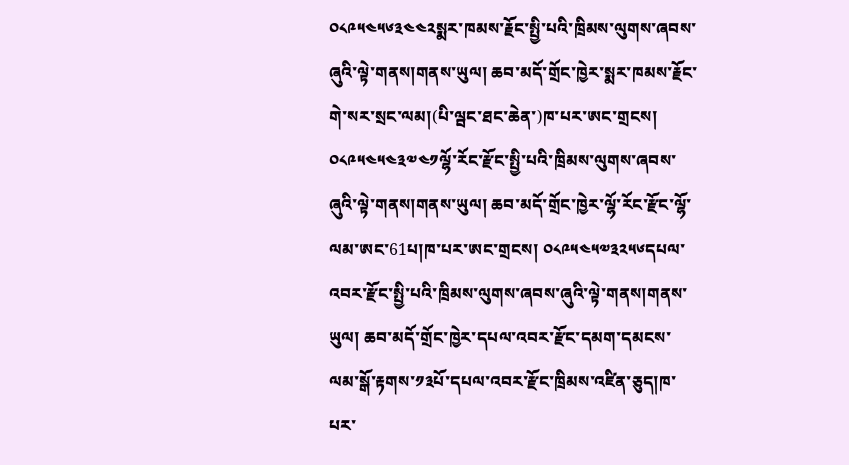༠༨༩༥༤༥༦༣༤༤༢སྨར་ཁམས་རྗོང་སྤྱི་པའི་ཁྲིམས་ལུགས་ཞབས་ཞུའི་ལྟེ་གནས།གནས་ཡུལ། ཆབ་མདོ་གྲོང་ཁྱེར་སྨར་ཁམས་རྗོང་གེ་སར་སྲང་ལམ།(པི་ལྦང་ཐང་ཆེན་)ཁ་པར་ཨང་གྲངས། ༠༨༩༥༤༥༤༣༧༤༡ལྷོ་རོང་རྫོང་སྤྱི་པའི་ཁྲིམས་ལུགས་ཞབས་ཞུའི་ལྟེ་གནས།གནས་ཡུལ། ཆབ་མདོ་གྲོང་ཁྱེར་ལྷོ་རོང་རྫོང་ལྷོ་ལམ་ཨང་61པ།ཁ་པར་ཨང་གྲངས། ༠༨༩༥༤༥༧༣༢༥༦དཔལ་འབར་རྫོང་སྤྱི་པའི་ཁྲིམས་ལུགས་ཞབས་ཞུའི་ལྟེ་གནས།གནས་ཡུལ། ཆབ་མདོ་གྲོང་ཁྱེར་དཔལ་འབར་རྫོང་དམག་དམངས་ལམ་སྒོ་རྟགས་༡༣པོ་དཔལ་འབར་རྫོང་ཁྲིམས་འཛིན་ཅུད།ཁ་པར་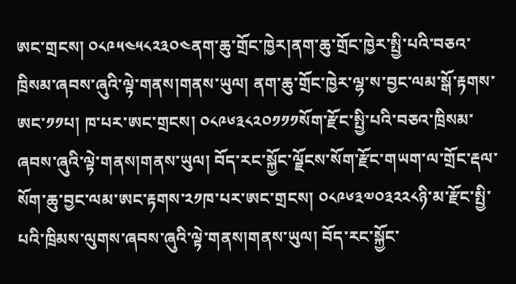ཨང་གྲངས། ༠༨༩༥༤༥༨༢༣༠༤ནག་ཆུ་གྲོང་ཁྱེར།ནག་ཆུ་གྲོང་ཁྱེར་སྤྱི་པའི་བཅའ་ཁྲིསམ་ཞབས་ཞུའི་ལྟེ་གནས།གནས་ཡུལ། ནག་ཆུ་གྲོང་ཁྱེར་ལྷ་ས་བྱང་ལམ་སྒོ་རྟགས་ཨང་༡༡པ། ཁ་པར་ཨང་གྲངས། ༠༨༩༦༣༨༢༠༡༡༡སོག་རྫོང་སྤྱི་པའི་བཅའ་ཁྲིསམ་ཞབས་ཞུའི་ལྟེ་གནས།གནས་ཡུལ། བོད་རང་སྐྱོང་ལྗོངས་སོག་རྫོང་གཡག་ལ་གྲོང་རྡལ་སོག་ཆུ་བྱང་ལམ་ཨང་རྟགས་༢༡ཁ་པར་ཨང་གྲངས། ༠༨༩༦༣༧༠༣༢༢༨ཉི་མ་རྫོང་སྤྱི་པའི་ཁྲིམས་ལུགས་ཞབས་ཞུའི་ལྟེ་གནས།གནས་ཡུལ། བོད་རང་སྐྱོང་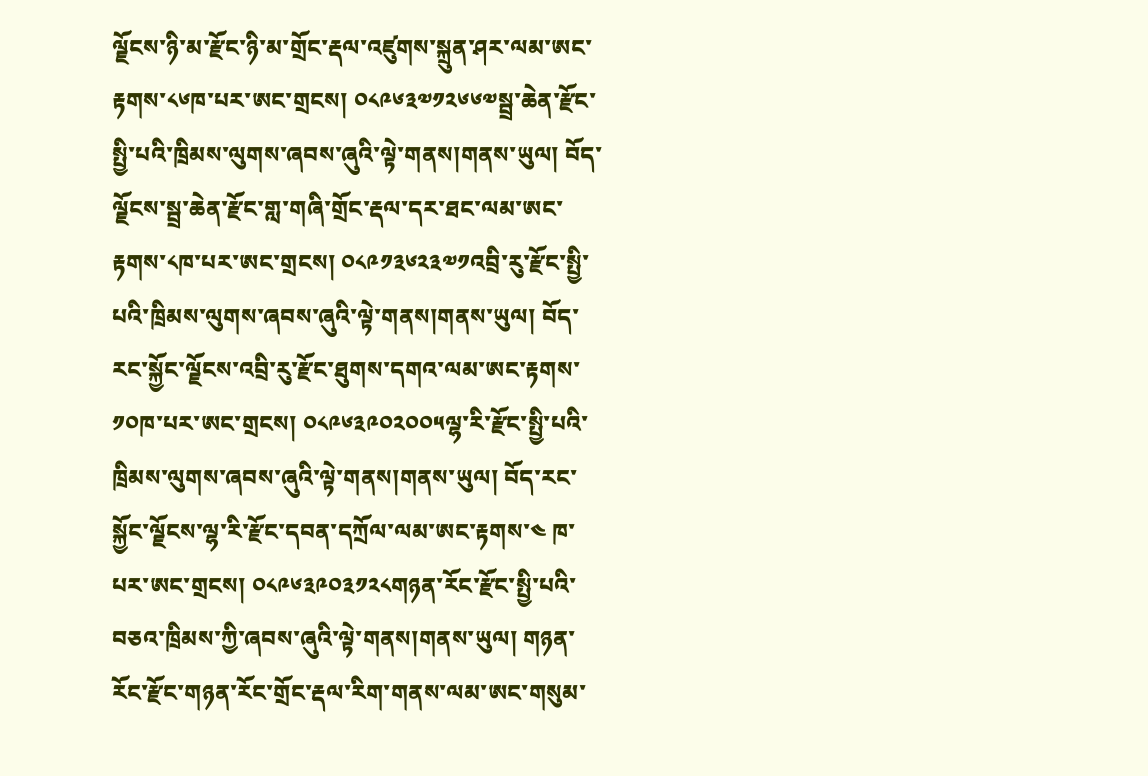ལྗོངས་ཉི་མ་རྫོང་ཉི་མ་གྲོང་རྡལ་འཛུགས་སྐྲུན་ཤར་ལམ་ཨང་རྟགས་༨༦ཁ་པར་ཨང་གྲངས། ༠༨༩༦༣༧༡༢༦༦༧སྦྲ་ཆེན་རྫོང་སྤྱི་པའི་ཁྲིམས་ལུགས་ཞབས་ཞུའི་ལྟེ་གནས།གནས་ཡུལ། བོད་ལྗོངས་སྦྲ་ཆེན་རྫོང་གླ་གཞི་གྲོང་རྡལ་དར་ཐང་ལམ་ཨང་རྟགས་༨ཁ་པར་ཨང་གྲངས། ༠༨༩༡༣༦༢༣༧༡འབྲི་རུ་རྫོང་སྤྱི་པའི་ཁྲིམས་ལུགས་ཞབས་ཞུའི་ལྟེ་གནས།གནས་ཡུལ། བོད་རང་སྐྱོང་ལྗོངས་འབྲི་རུ་རྫོང་ཐུགས་དགའ་ལམ་ཨང་རྟགས་༡༠ཁ་པར་ཨང་གྲངས། ༠༨༩༦༣༩༠༢༠༠༥ལྷ་རི་རྫོང་སྤྱི་པའི་ཁྲིམས་ལུགས་ཞབས་ཞུའི་ལྟེ་གནས།གནས་ཡུལ། བོད་རང་སྐྱོང་ལྗོངས་ལྷ་རི་རྫོང་དབན་དཀྲོལ་ལམ་ཨང་རྟགས་༤ ཁ་པར་ཨང་གྲངས། ༠༨༩༦༣༩༠༣༡༢༨གཉན་རོང་རྫོང་སྤྱི་པའི་བཅའ་ཁྲིམས་ཀྱི་ཞབས་ཞུའི་ལྟེ་གནས།གནས་ཡུལ། གཉན་རོང་རྫོང་གཉན་རོང་གྲོང་རྡལ་རིག་གནས་ལམ་ཨང་གསུམ་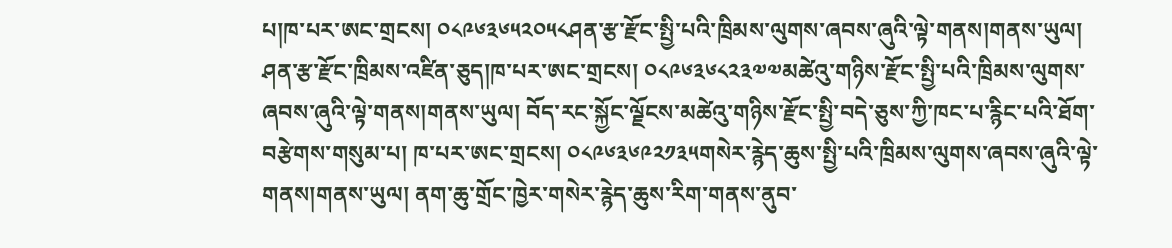པ།ཁ་པར་ཨང་གྲངས། ༠༨༩༦༣༦༥༢༠༥༨ཤན་རྩ་རྫོང་སྤྱི་པའི་ཁྲིམས་ལུགས་ཞབས་ཞུའི་ལྟེ་གནས།གནས་ཡུལ། ཤན་རྩ་རྫོང་ཁྲིམས་འཛིན་ཅུད།ཁ་པར་ཨང་གྲངས། ༠༨༩༦༣༦༨༢༣༧༧མཚེའུ་གཉིས་རྫོང་སྤྱི་པའི་ཁྲིམས་ལུགས་ཞབས་ཞུའི་ལྟེ་གནས།གནས་ཡུལ། བོད་རང་སྐྱོང་ལྗོངས་མཚེའུ་གཉིས་རྫོང་སྤྱི་བདེ་ཅུས་ཀྱི་ཁང་པ་རྙིང་པའི་ཐོག་བརྩེགས་གསུམ་པ། ཁ་པར་ཨང་གྲངས། ༠༨༩༦༣༦༩༢༡༣༥གསེར་རྙེད་ཆུས་སྤྱི་པའི་ཁྲིམས་ལུགས་ཞབས་ཞུའི་ལྟེ་གནས།གནས་ཡུལ། ནག་ཆུ་གྲོང་ཁྱེར་གསེར་རྙེད་ཆུས་རིག་གནས་ནུབ་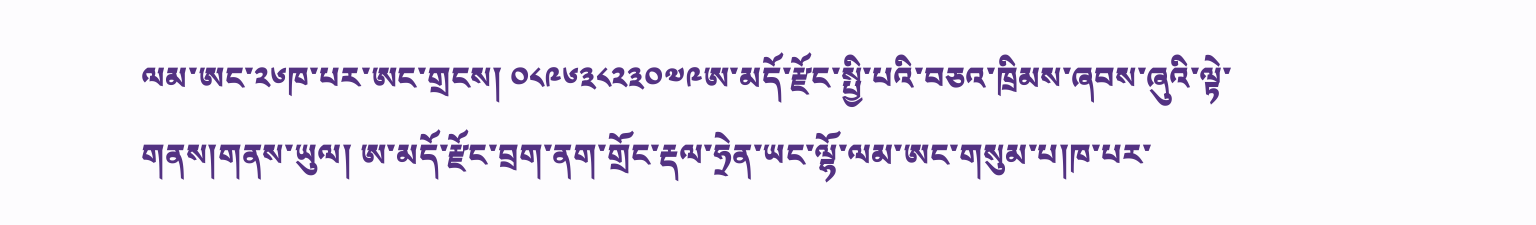ལམ་ཨང་༢༦ཁ་པར་ཨང་གྲངས། ༠༨༩༦༣༨༢༣༠༧༩ཨ་མདོ་རྫོང་སྤྱི་པའི་བཅའ་ཁྲིམས་ཞབས་ཞུའི་ལྟེ་གནས།གནས་ཡུལ། ཨ་མདོ་རྫོང་བྲག་ནག་གྲོང་རྡལ་ཧྲེན་ཡང་ལྷོ་ལམ་ཨང་གསུམ་པ།ཁ་པར་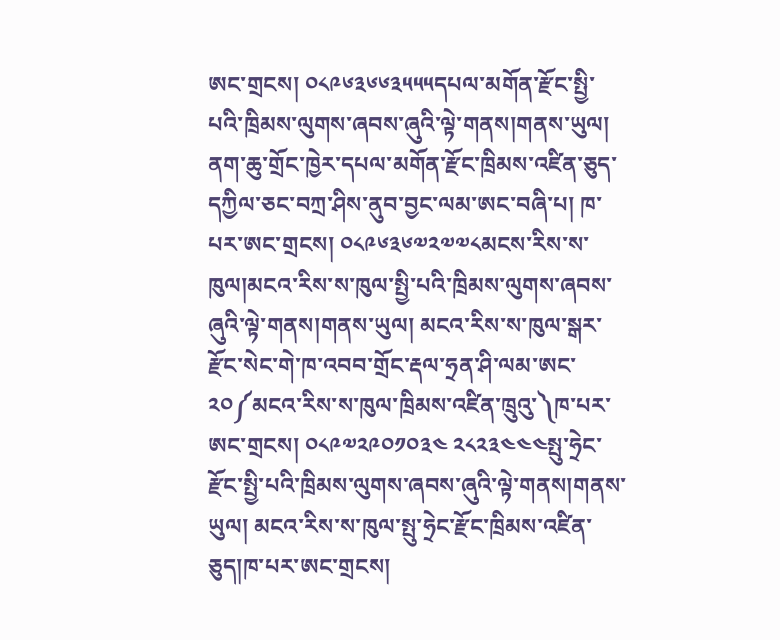ཨང་གྲངས། ༠༨༩༦༣༦༦༣༥༥༥དཔལ་མགོན་རྫོང་སྤྱི་པའི་ཁྲིམས་ལུགས་ཞབས་ཞུའི་ལྟེ་གནས།གནས་ཡུལ། ནག་ཆུ་གྲོང་ཁྱེར་དཔལ་མགོན་རྫོང་ཁྲིམས་འཛིན་ཅུད་དཀྱིལ་ཅང་བཀྲ་ཤིས་ནུབ་བྱང་ལམ་ཨང་བཞི་པ། ཁ་པར་ཨང་གྲངས། ༠༨༩༦༣༦༧༢༧༧༨མངས་རིས་ས་ཁུལ།མངའ་རིས་ས་ཁུལ་སྤྱི་པའི་ཁྲིམས་ལུགས་ཞབས་ཞུའི་ལྟེ་གནས།གནས་ཡུལ། མངའ་རིས་ས་ཁུལ་སྒར་རྫོང་སེང་གེ་ཁ་འབབ་གྲོང་རྡལ་ཧྲན་ཤི་ལམ་ཨང་༢༠༼མངའ་རིས་ས་ཁུལ་ཁྲིམས་འཛིན་ཁྲུའུ་༽ཁ་པར་ཨང་གྲངས། ༠༨༩༧༢༩༠༡༠༣༤ ༢༨༢༣༤༤༤སྤུ་ཧྲེང་རྫོང་སྤྱི་པའི་ཁྲིམས་ལུགས་ཞབས་ཞུའི་ལྟེ་གནས།གནས་ཡུལ། མངའ་རིས་ས་ཁུལ་སྤུ་ཧྲེང་རྫོང་ཁྲིམས་འཛིན་ཅུད།ཁ་པར་ཨང་གྲངས།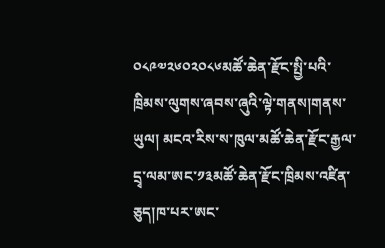༠༨༩༧༢༦༠༢༠༨༦མཚོ་ཆེན་རྫོང་སྤྱི་པའི་ཁྲིམས་ལུགས་ཞབས་ཞུའི་ལྟེ་གནས།གནས་ཡུལ། མངའ་རིས་ས་ཁུལ་མཚོ་ཆེན་རྫོང་རྒྱལ་དྲྭ་ལམ་ཨང་༡༣མཚོ་ཆེན་རྫོང་ཁྲིམས་འཛིན་ཅུད།ཁ་པར་ཨང་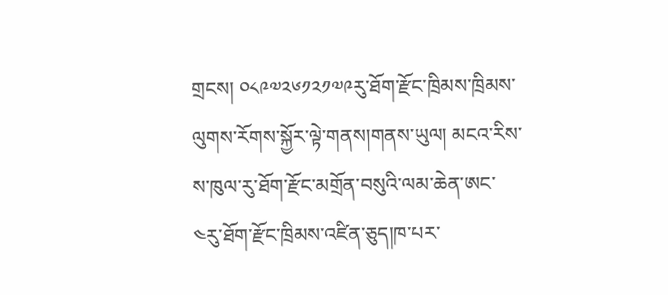གྲངས། ༠༨༩༧༢༦༡༢༡༧༩རུ་ཐོག་རྫོང་ཁྲིམས་ཁྲིམས་ལུགས་རོགས་སྐྱོར་ལྟེ་གནས།གནས་ཡུལ། མངའ་རིས་ས་ཁུལ་རུ་ཐོག་རྫོང་མགྲོན་བསུའི་ལམ་ཆེན་ཨང་༤རུ་ཐོག་རྫོང་ཁྲིམས་འཛིན་ཅུད།ཁ་པར་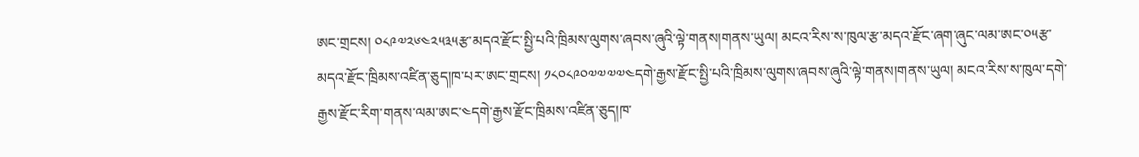ཨང་གྲངས། ༠༨༩༧༢༦༤༢༥༣༥རྩ་མདའ་རྫོང་སྤྱི་པའི་ཁྲིམས་ལུགས་ཞབས་ཞུའི་ལྟེ་གནས།གནས་ཡུལ། མངའ་རིས་ས་ཁུལ་རྩ་མདའ་རྫོང་ཞག་ཞུང་ལམ་ཨང་༠༥རྩ་མདའ་རྫོང་ཁྲིམས་འཛིན་ཅུད།ཁ་པར་ཨང་གྲངས། ༡༨༠༨༩༠༧༧༧༧༤དགེ་རྒྱས་རྫོང་སྤྱི་པའི་ཁྲིམས་ལུགས་ཞབས་ཞུའི་ལྟེ་གནས།གནས་ཡུལ། མངའ་རིས་ས་ཁུལ་དགེ་རྒྱས་རྫོང་རིག་གནས་ལམ་ཨང་༤དགེ་རྒྱས་རྫོང་ཁྲིམས་འཛིན་ཅུད།ཁ་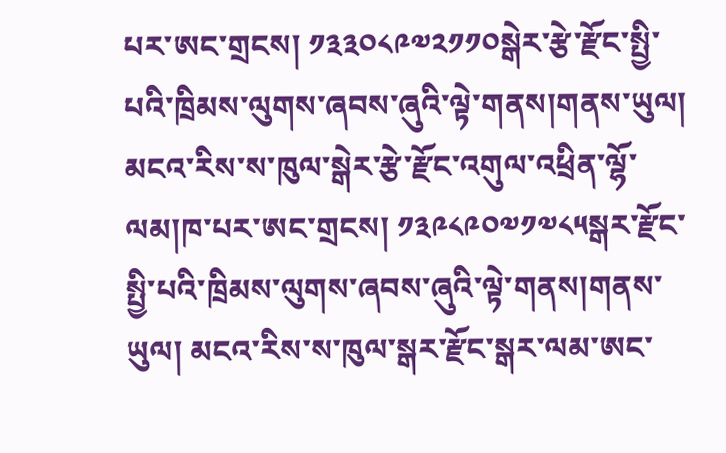པར་ཨང་གྲངས། ༡༣༣༠༨༩༧༢༡༡༠སྒེར་རྩེ་རྫོང་སྤྱི་པའི་ཁྲིམས་ལུགས་ཞབས་ཞུའི་ལྟེ་གནས།གནས་ཡུལ། མངའ་རིས་ས་ཁུལ་སྒེར་རྩེ་རྫོང་འགུལ་འཕྲིན་ལྷོ་ལམ།ཁ་པར་ཨང་གྲངས། ༡༣༩༨༩༠༧༡༧༨༥སྒར་རྫོང་སྤྱི་པའི་ཁྲིམས་ལུགས་ཞབས་ཞུའི་ལྟེ་གནས།གནས་ཡུལ། མངའ་རིས་ས་ཁུལ་སྒར་རྫོང་སྒར་ལམ་ཨང་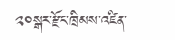༢༠སྒར་རྫོང་ཁྲིམས་འཛིན་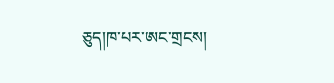ཅུད།ཁ་པར་ཨང་གྲངས།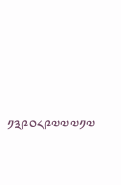༡༣༩༠༨༩༧༧༧༡༧